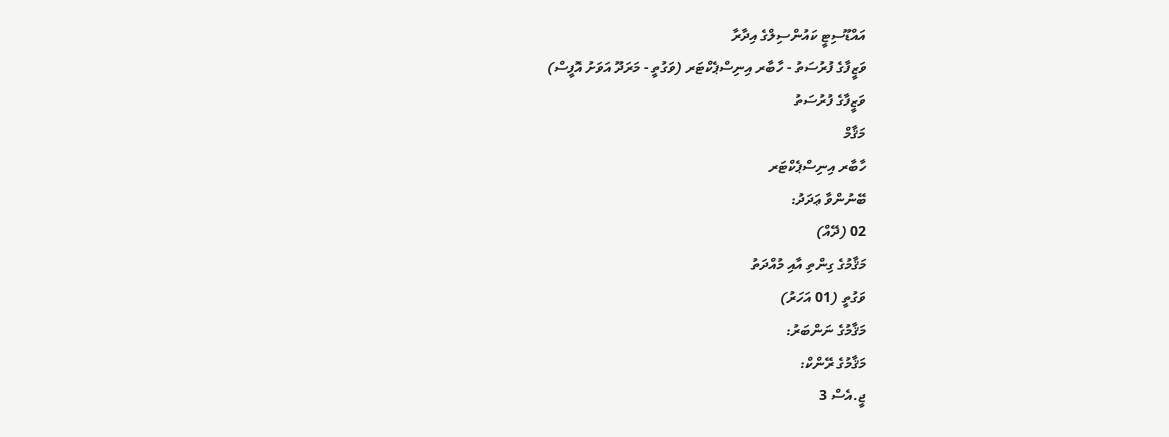އައްޑޫސިޓީ ކައުންސިލްގެ އިދާރާ
ވަޒީފާގެ ފުރުސަތު - ހާބާރ އިނިސްޕެކްޓަރ (ވަގުތީ - މަރަދޫ އަވަށު އޮފީސް)
ވަޒީފާގެ ފުރުސަތު
މަޤާމް
ހާބާރ އިނިސްޕެކްޓަރ
ބޭނުންވާ ޢަދަދު:
02 (ދޭއް)
މަޤާމުގެ ގިންތި އާއި މުއްދަތު
ވަގުތީ (01 އަހަރު)
މަޤާމުގެ ނަންބަރު:
މަޤާމުގެ ރޭންކް:
ޖީ.އެސް 3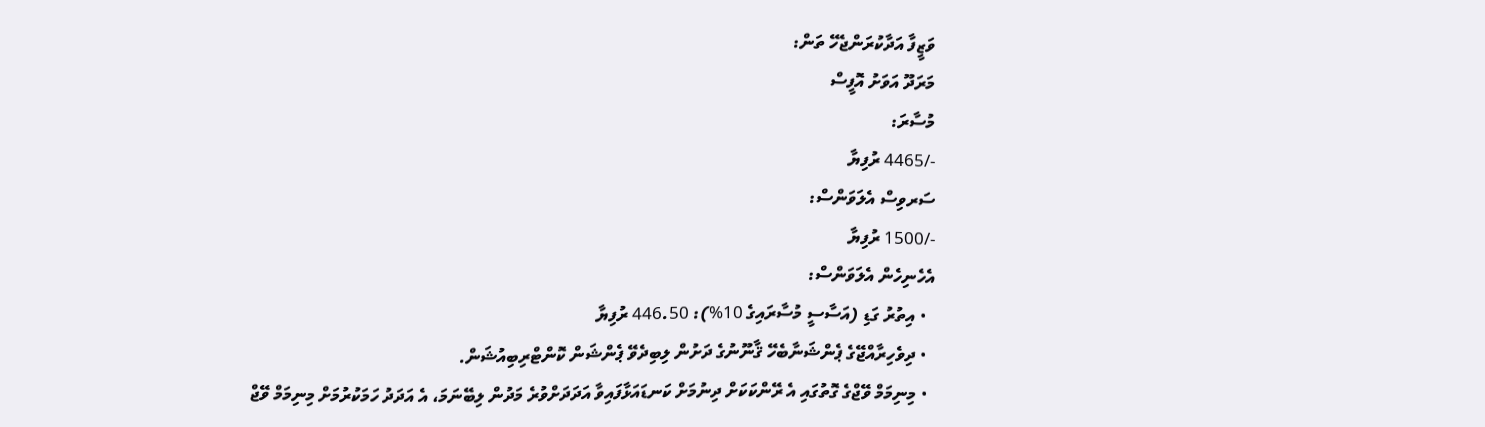ވަޒީފާ އަދާކުރަންޖެހޭ ތަން:
މަރަދޫ އަވަށު އޮފީސް
މުސާރަ:
-/4465 ރުފިޔާ
ސަރވިސް އެލަވަންސް:
-/1500 ރުފިޔާ
އެހެނިހެން އެލަވަންސް:
  • އިތުރު ގަޑި (އަސާސީ މުސާރައިގެ 10%): 446.50 ރުފިޔާ
  • ދިވެހިރާއްޖޭގެ ޕެންޝަނާބެހޭ ޤާނޫނުގެ ދަށުން ލިބިދެވޭ ޕެންޝަން ކޮންޓްރިބިއުޝަން.
  • މިނިމަމް ވޭޖްގެ ގޮތުގައި އެ ރޭންކަކަށް ދިނުމަށް ކަނޑައަޅާފައިވާ އަދަދަށްވުރެ މަދުން ލިބޭނަމަ، އެ އަދަދު ހަމަކުރުމަށް މިނިމަމް ވޭޖް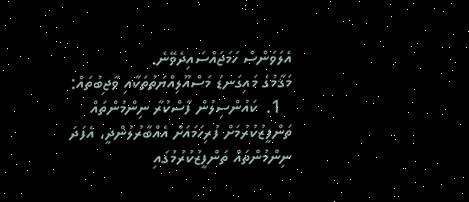އެލަވަންސް ހަމަޖައްސައިދެވޭނެ.
މަޤާމުގެ މައިގަނޑު މަސްއޫލިއްޔަތުތަކާއި ވާޖިބުތައް:
  1.  ކައުންސިލުން ފާސްކުރާ ނިންމުންތައް ތަންފީޒުކުރުމަށް ފުރިހަމައަށް އެއްބާރުލުންދީ، އެފަދަ ނިންމުންތައް ތަންފީޒުކުރުމުގައި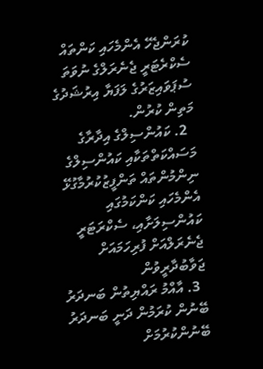ކުރަންޖެހޭ އެންމެހައި ކަންތައް ސެކްރެޓަރީ ޖެނެރަލްގެ ނުވަތަ ސުޕަވައިޒަރުގެ ލަފަޔާ އިރުޝަދުގެ މަތިން ކުރުން.
  2. ކައުންސިލްގެ އިދާރާގެ މަސައްކަތްތަކާއި ކައުންސިލްގެ ނިންމުންތައް ތަންފީޒުކުރުމާގުޅޭ އެންމެހައި ކަންކަމުގައި ކައުންސިލަށާއި، ސެކްރަޓަރީ ޖެނެރަލްއަށް ފުރިހަމައަށް ޖަވާބުދާރީވުން
  3. އާއްމު ރައްޔިތުން ބަނދަރު ބޭނުން ކުރަމުން ދަނީ ބަނދަރު ބޭނުންކުރުމަށް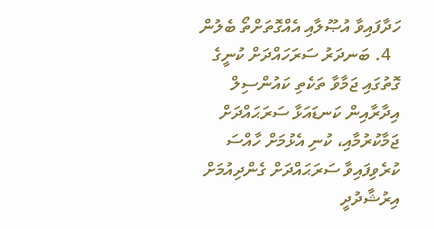ހަދާފައިވާ އުޞޫލާއި އެއްގޮތަށްތޯ ބެލުން
  4. ބަނދަރު ސަރަހައްދަށް ކުނީގެ ގޮތުގައި ޖަމާވާ ތަކެތި ކައުންސިލް އިދާރާއިން ކަނޑައަޅާ ސަރަޙައްދަށް ޖަމާކުރުމާއި، ކުނި އެޅުމަށް ހާއްސަ ކުރެވިފައިވާ ސަރަޙައްދަށް ގެންދިއުމަށް އިރުޝާދުދީ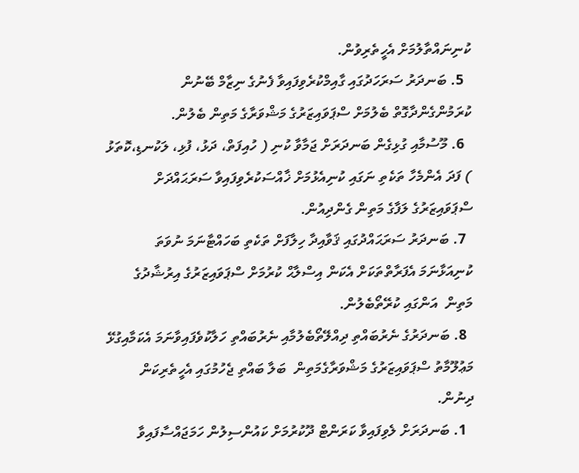ކުނިނައްތާލުމަށް އެހީތެރިވުން.
  5. ބަނދަރު ސަރަހަދުގައި ގާއިމްކުރެވިފައިވާ ފެނުގެ ނިޒާމް ބޭނުން ކުރަމުންގެންދާގޮތް ބެލުމަށް ސްޕަވައިޒަރުގެ މަޝްވަރާގެ މަތިން ބެލުން.
  6. މޫސުމާއި ގުޅިގެން ބަނދަރަށް ޖަމާވާ ކުނި ( ހުއިފަތް، ދަޅު، ފުޅި، ލަކުނޑި،ކޮތަޅު ) ފަދަ އެންމެހާ ތަކެތި ނަގައި ކުނިއެޅުމަށް ޚާއްސަކުރެވިފައިވާ ސަރަޙައްދަށް ސްޕަވައިޒަރުގެ ލަފާގެ މަތިން ގެންދިއުން.
  7. ބަނދަރު ސަރަޙައްދުގައި ޤަވާއިދާ ހިލާފަށް ތަކެތި ބަހައްޓާނަމަ ނުވަތަ ކުނިއަޅާނަމަ އެފަރާތްތަކަށް އެކަން އިސްލާޙް ކުރުމަށް ސްޕަވައިޒަރުގެ އިރުޝާދުގެ މަތިން  އަންގައި ކުރޭތޯބެލުން.
  8. ބަނދަރުގެ ނެރުބައްތި ދިއްލޭތޯބެލުމާއި ނެރުބައްތި ހަލާކުވެފައިވާނަމަ އެކަމާއިގުޅޭ މަޢުލޫމާތު ސްޕަވައިޒަރުގެ މަޝްވަރާގެމަތިން  ބަލާ ބައްތި ޖެހުމުގައި އެހީތެރިކަން ދިނުން.
  1. ބަނދަރަށް ލެވިފައިވާ ކަރަންޓް ދޫކުރުމަށް ކައުންސިލުން ހަމަޖައްސާފައިވާ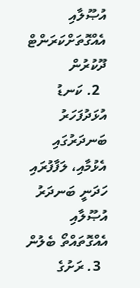އުޞޫލާއި އެއްގޮތަށްކަރަންޓް ދޫކުރުން
  2. ކަނޑު އުޅަދުފަހަރު ބަނދަރުގައި އެޅުމާއި، ލަފާފުރައި ހަދަނީ ބަނދަރު އުޞޫލާއި އެއްގޮތައްތޯ ބެލުން
  3. ރަށުގެ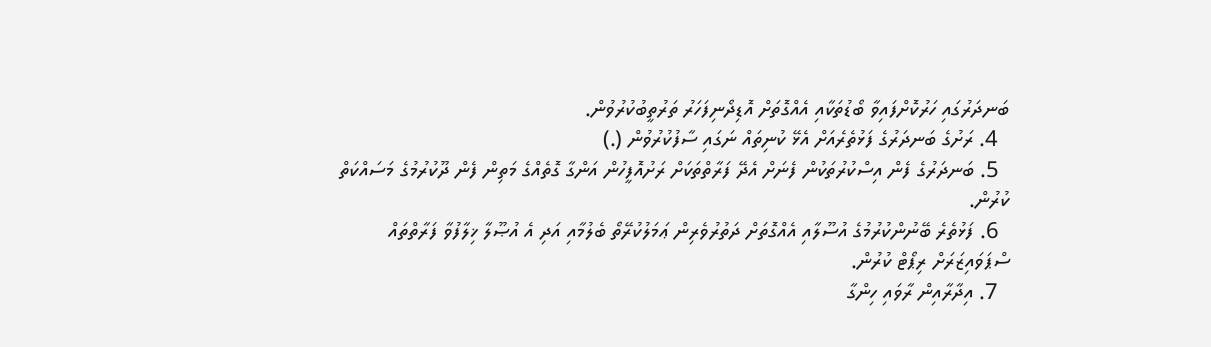ބަނދަރުގައި ހަރުކޮށްފައިވާ ބޯޑުތަކާއި އެއްގޮތަށް އޮޑިދޯނިފަހަރު ތަރުތީބުކުރުވުން.
  4. ރަށުގެ ބަނދަރުގެ ފަޅުތެރެއަށް އެޅޭ ކުނިތައް ނަގައި ސާފުކުރުވުން (.)
  5. ބަނދަރުގެ ފެން އިސްކުރުތަކުން ފެނަށް އެދޭ ފަރާތްތަކަށް ރަށުއޮފީހުން އަންގާ ގޮތެއްގެ މަތިން ފެން ދޫކުރުމުގެ މަސައްކަތް ކުރުން.
  6. ފަޅުތެރެ ބޭނުންކުރުމުގެ އުސޫލާއި އެއްގޮތަށް ދަތުރުވެރިން ޢަމަލުކުރޭތޯ ބެލުމާއި އަދި އެ އުޞޫލާ ޚިލާފުވާ ފަރާތްތައް ސްޕަވައިޒަރަށް ރިޕޯޓް ކުރުން.
  7. އިދާރާއިން ރާވައި ހިންގާ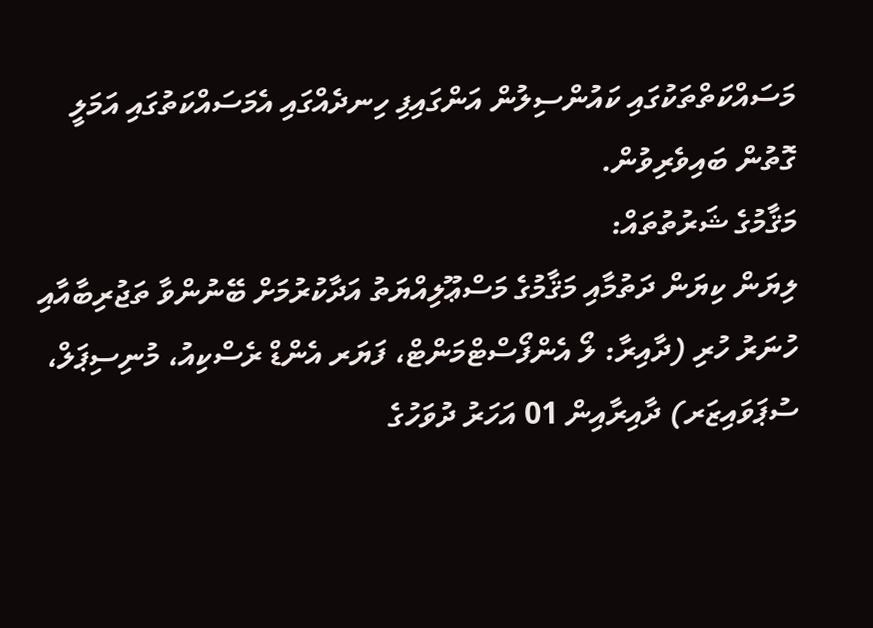މަސައްކަތްތަކުގައި ކައުންސިލުން އަންގައިފި ހިނދެއްގައި އެމަސައްކަތުގައި އަމަލީ ގޮތުން ބައިވެރިވުން.
މަޤާމުގެ ޝަރުތުތައް:
ލިޔަން ކިޔަން ދަތުމާއި މަޤާމުގެ މަސްޢޫލިއްޔަތު އަދާކުރުމަށް ބޭނުންވާ ތަޖުރިބާއާއި ހުނަރު ހުރި (ދާއިރާ: ލޯ އެންފޯސްޓްމަންޓް، ފަޔަރ އެންޑް ރެސްކިއު، މުނިސިޕަލް، ސުޕަވައިޒަރ) ދާއިރާއިން 01 އަހަރު ދުވަހުގެ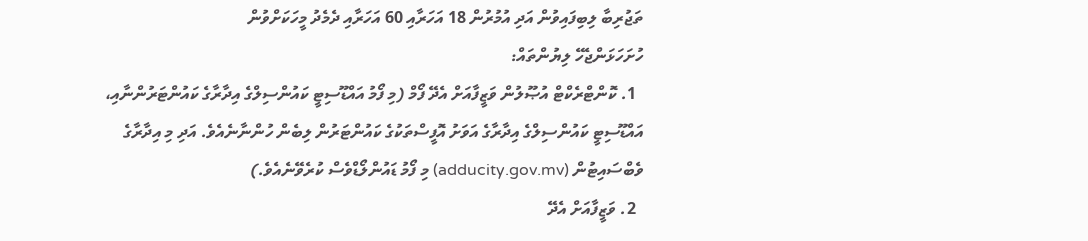ތަޖުރިބާ ލިބިފައިވުން އަދި އުމުރުން 18 އަހަރާއި 60 އަހަރާއި ދެމެދު މީހަކަށްވުން
ހުށަހަޅަންޖެހޭ ލިޔުންތައް:
  1. ކޮންޓްރެކްޓް އުޞޫލުން ވަޒީފާއަށް އެދޭ ފޯމް (މި ފޯމު އައްޑޫސިޓީ ކައުންސިލްގެ އިދާރާގެ ކައުންޓަރުންނާއި، އައްޑޫސިޓީ ކައުންސިލްގެ އިދާރާގެ އަވަށު އޮފީސްތަކުގެ ކައުންޓަރުން ލިބެން ހުންނާނެއެވެ. އަދި މި އިދާރާގެ ވެބްސައިޓުން (adducity.gov.mv) މި ފޯމު ޑައުންލޯޑްވެސް ކުރެވޭނެއެވެ.)
  2. ވަޒީފާއަށް އެދޭ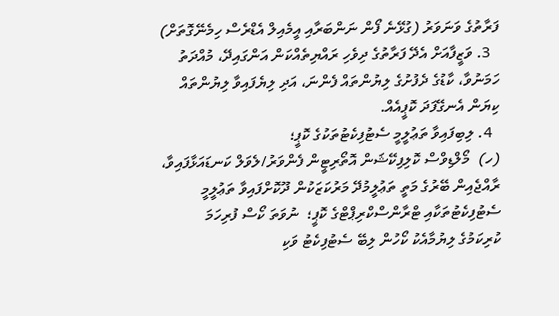ފަރާތުގެ ވަނަވަރު (ގުޅޭނެ ފޯން ނަންބަރާއި އީމެއިލް އެޑްރެސް ހިމެނޭގޮތަށް)
  3. ވަޒީފާއަށް އެދޭ ފަރާތުގެ ދިވެހި ރައްޔިތެއްކަން އަންގައިދޭ، މުއްދަތު ހަމަނުވާ، ކާޑުގެ ދެފުށުގެ ލިޔުންތައް ފެންނަ، އަދި ލިޔެފައިވާ ލިޔުންތައް ކިޔަން އެނގޭފަދަ ކޮޕީއެއް.
  4. ލިބިފައިވާ ތަޢުލީމީ ސެޓުފިކެޓުތަކުގެ ކޮޕީ؛
(ހ)  މޯލްޑިވްސް ކޮލިފިކޭޝަން އޮތޯރިޓީން ފެންވަރު/ލެވަލް ކަނޑައަޅާފައިވާ، ރާއްޖެއިން ބޭރުގެ މަތީ ތަޢުލީމުދޭ މަރުކަޒަކުން ދޫކޮށްފައިވާ ތަޢުލީމީ ސެޓުފިކެޓުތަކާއި ޓްރާންސްކްރިޕްޓްގެ ކޮޕީ؛  ނުވަތަ ކޯސް ފުރިހަމަ ކުރިކަމުގެ ލިޔުމާއެކު ކޯހުން ލިބޭ ސެޓުފިކެޓު ވަކި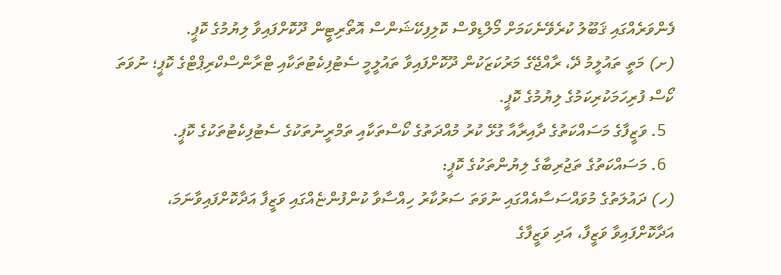ފެންވަރެއްގައި ޤަބޫލު ކުރެވޭނެކަމަށް މޯލްޑިވްސް ކޮލިފިކޭޝަންސް އޮތޯރިޓީން ދޫކޮށްފައިވާ ލިޔުމުގެ ކޮޕީ.
(ށ) މަތީ ތައުލީމު ދޭ، ރާއްޖޭގެ މަރުކަޒަކުން ދޫކޮށްފައިވާ ތައުލީމީ ސެޓުފިކެޓުތަކާއި ޓްރާންސްކްރިޕްޓްގެ ކޮޕީ؛ ނުވަތަ ކޯސް ފުރިހަމަކުރިކަމުގެ ލިޔުމުގެ ކޮޕީ.
  5. ވަޒީފާގެ މަސައްކަތުގެ ދާއިރާއާ ގުޅޭ ކުރު މުއްދަތުގެ ކޯސްތަކާއި ތަމްރީނުތަކުގެ ސެޓުފިކެޓުތަކުގެ ކޮޕީ.
  6. މަސައްކަތުގެ ތަޖުރިބާގެ ލިޔުންތަކުގެ ކޮޕީ:
(ހ) ދައުލަތުގެ މުވައްސަސާއެއްގައި ނުވަތަ ސަރުކާރު ހިއްސާވާ ކުންފުންޏެއްގައި ވަޒީފާ އަދާކޮށްފައިވާނަމަ، އަދާކޮށްފައިވާ ވަޒީފާ، އަދި ވަޒީފާގެ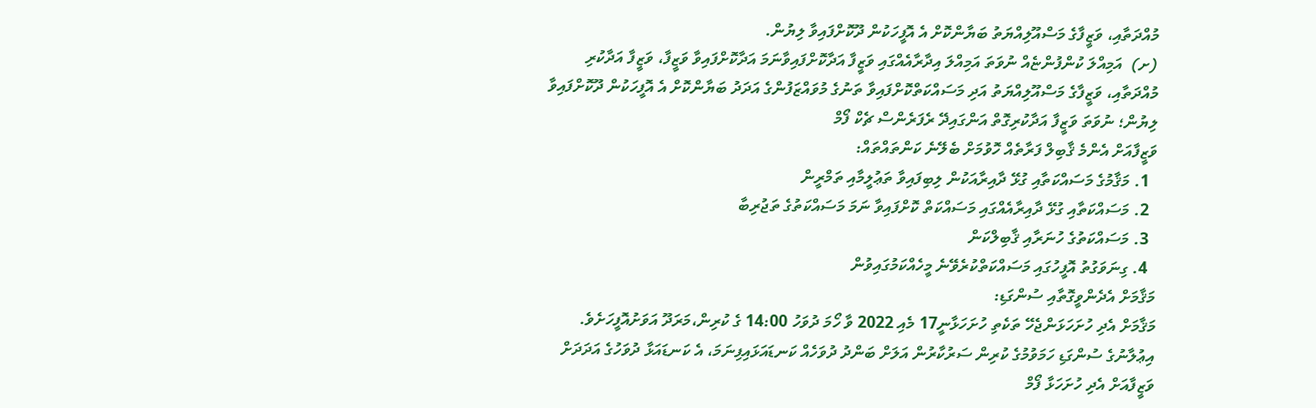މުއްދަތާއި، ވަޒީފާގެ މަސްއޫލިއްޔަތު ބަޔާންކޮށް އެ އޮފީހަކުން ދޫކޮށްފައިވާ ލިޔުން.
(ށ)  އަމިއްލަ ކުންފުންޏެއް ނުވަތަ އަމިއްލަ އިދާރާއެއްގައި ވަޒީފާ އަދާކޮށްފައިވާނަމަ އަދާކޮށްފައިވާ ވަޒީފާ، ވަޒީފާ އަދާކުރި މުއްދަތާއި، ވަޒީފާގެ މަސްއޫލިއްޔަތު އަދި މަސައްކަތްކޮށްފައިވާ ތަނުގެ މުވައްޒަފުންގެ އަދަދު ބަޔާންކޮށް އެ އޮފީހަކުން ދޫކޮށްފައިވާ ލިޔުން؛ ނުވަތަ ވަޒީފާ އަދާކުރިގޮތް އަންގައިދޭ ރެފަރެންސް ޗެކް ފޯމް
ވަޒީފާއަށް އެންމެ ޤާބިލް ފަރާތެއް ހޮވުމަށް ބެލޭނެ ކަންތައްތައް:
  1. މަޤާމުގެ މަސައްކަތާއި ގުޅޭ ދާއިރާއަކުން ލިބިފައިވާ ތަޢުލީމާއި ތަމްރީން
  2. މަސައްކަތާއި ގުޅޭ ދާއިރާއެއްގައި މަސައްކަތް ކޮށްފައިވާ ނަމަ މަސައްކަތުގެ ތަޖުރިބާ
  3. މަސައްކަތުގެ ހުނަރާއި ޤާބިލްކަން
  4. ގިނަވަގުތު އޮފީހުގައި މަސައްކަތްކުރެވޭނެ މީހެއްކަމުގައިވުން
މަޤާމަށް އެދެންވީގޮތާއި ސުންގަޑި:
މަޤާމަށް އެދި ހުށަހަޅަންޖެހޭ ތަކެތި ހުށަހަޅާނީ17 މެއި 2022 ވާ ހޯމަ ދުވަހު 14:00 ގެ ކުރިން،މަރަދޫ އަވަށުއޮފީހަށެވެ. އިޢުލާނުގެ ސުންގަޑި ހަމަވުމުގެ ކުރިން ސަރުކާރުން އަލަށް ބަންދު ދުވަހެއް ކަނޑައަޅައިފިނަމަ، އެ ކަނޑައަޅާ ދުވަހުގެ އަދަދަށް ވަޒީފާއަށް އެދި ހުށަހަޅާ ފޯމް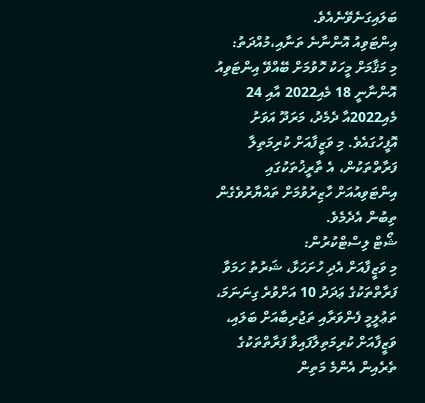ބަލައިގަނެވޭނެއެވެ.
އިންޓަވިއު އޮންނާނެ ތަނާއި،މުއްދަތު:
މި މަޤާމަށް މީހަކު ހޮވުމަށް ބޭއްވޭ އިންޓަވިއު އޮންނާނީ 18 މެއި2022 އާއި 24 މެއި2022އާ ދެމެދު، މަރަދޫ އަވަށު އޮފީހުގައެވެ. މި ވަޒީފާއަށް ކުރިމަތިލާ ފަރާތްތަކުން، އެ ތާރީޚުތަކުގައި އިންޓަވިއުއަށް ހާޒިރުވުމަށް ތައްޔާރުވެގެން ތިބުން އެދެމެވެ.
ޝޯޓް ލިސްޓްކުރުން:
މި ވަޒީފާއަށް އެދި ހުށަހަޅާ، ޝަރުތު ހަމަވާ ފަރާތްތަކުގެ ޢަދަދު 10 އަށްވުރެ ގިނަނަމަ، ތަޢުލީމީ ފެންވަރާއި ތަޖުރިބާއަށް ބަލައި، ވަޒީފާއަށް ކުރިމަތިލާފައިވާ ފަރާތްތަކުގެ ތެރެއިން އެންމެ މަތިން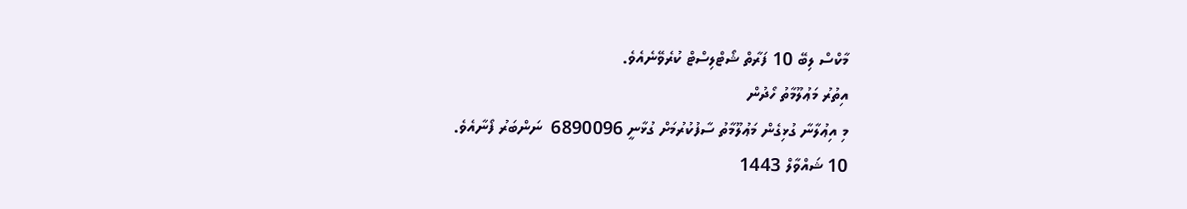މާކްސް ލިބޭ 10 ފަރާތް ޝޯޓްލިސްޓް ކުރެވޭނެއެވެ.
އިތުރު މަޢުލޫމާތު ހޯދުން
މި އިޢުލާނާ ގުޅިގެން މަޢުލޫމާތު ސާފުކުރުމަށް ގުޅާނީ 6890096  ނަންބަރު ފޯނާއެވެ.
10 ޝައްވާލް 1443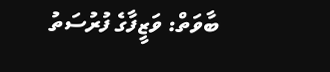ބާވަތް: ވަޒީފާގެ ފުރުސަތު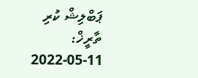ޕަބްލިޝް ކުރި ތާރީޚް: 11-05-2022